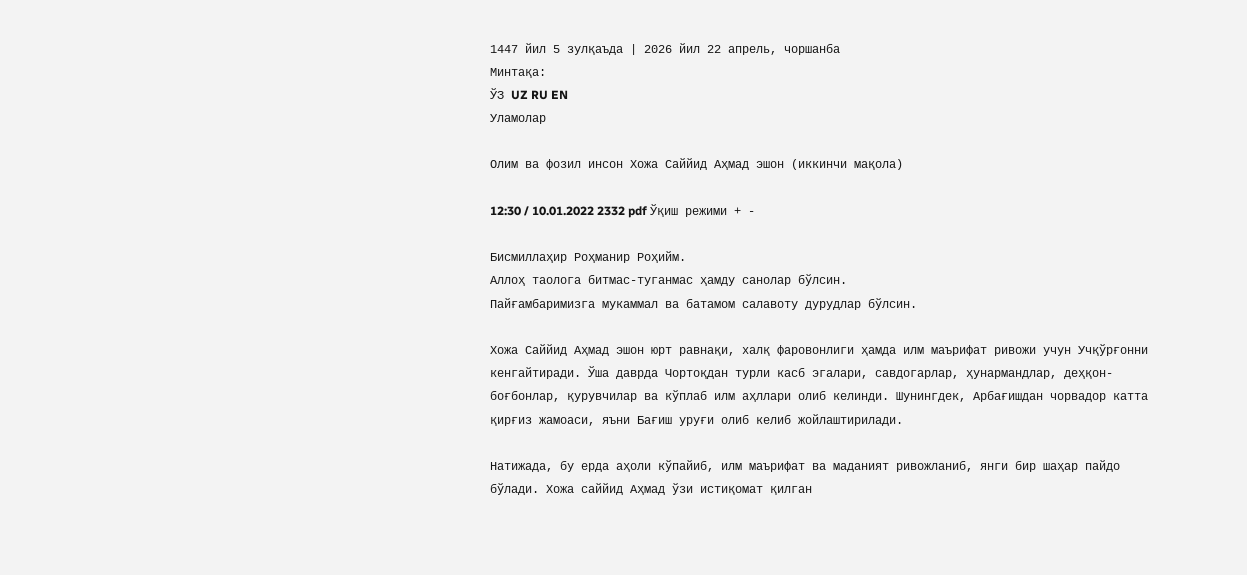1447 йил 5 зулқаъда | 2026 йил 22 апрель, чоршанба
Минтақа:
ЎЗ UZ RU EN
Уламолар

Олим ва фозил инсон Хожа Саййид Аҳмад эшон (иккинчи мақола)

12:30 / 10.01.2022 2332 pdf Ўқиш режими + -

Бисмиллаҳир Роҳманир Роҳийм.
Аллоҳ таолога битмас-туганмас ҳамду санолар бўлсин.
Пайғамбаримизга мукаммал ва батамом салавоту дурудлар бўлсин.

Хожа Саййид Аҳмад эшон юрт равнақи, халқ фаровонлиги ҳамда илм маърифат ривожи учун Учқўрғонни кенгайтиради. Ўша даврда Чортоқдан турли касб эгалари, савдогарлар, ҳунармандлар, деҳқон-боғбонлар, қурувчилар ва кўплаб илм аҳллари олиб келинди. Шунингдек, Арбағишдан чорвадор катта қирғиз жамоаси, яъни Бағиш уруғи олиб келиб жойлаштирилади.

Натижада, бу ерда аҳоли кўпайиб, илм маърифат ва маданият ривожланиб, янги бир шаҳар пайдо бўлади. Хожа саййид Аҳмад ўзи истиқомат қилган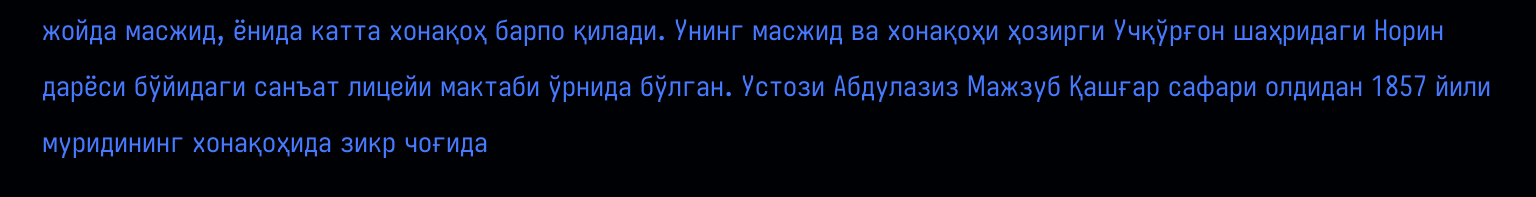жойда масжид, ёнида катта хонақоҳ барпо қилади. Унинг масжид ва хонақоҳи ҳозирги Учқўрғон шаҳридаги Норин дарёси бўйидаги санъат лицейи мактаби ўрнида бўлган. Устози Абдулазиз Мажзуб Қашғар сафари олдидан 1857 йили муридининг хонақоҳида зикр чоғида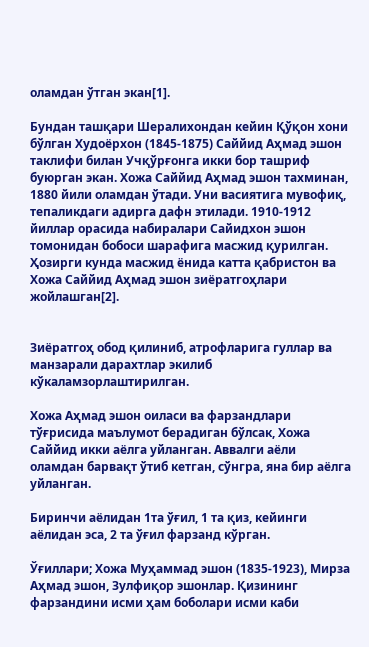оламдан ўтган экан[1].

Бундан ташқари Шералихондан кейин Қўқон хони бўлган Худоёрхон (1845-1875) Саййид Аҳмад эшон таклифи билан Учқўрғонга икки бор ташриф буюрган экан. Хожа Саййид Аҳмад эшон тахминан, 1880 йили оламдан ўтади. Уни васиятига мувофиқ, тепаликдаги адирга дафн этилади. 1910-1912 йиллар орасида набиралари Сайидхон эшон томонидан бобоси шарафига масжид қурилган. Ҳозирги кунда масжид ёнида катта қабристон ва Хожа Саййид Аҳмад эшон зиёратгоҳлари жойлашган[2].


Зиёратгоҳ обод қилиниб, атрофларига гуллар ва манзарали дарахтлар экилиб кўкаламзорлаштирилган.

Хожа Аҳмад эшон оиласи ва фарзандлари тўғрисида маълумот берадиган бўлсак, Хожа Саййид икки аёлга уйланган. Аввалги аёли оламдан барвақт ўтиб кетган, сўнгра, яна бир аёлга уйланган.

Биринчи аёлидан 1та ўғил, 1 та қиз, кейинги аёлидан эса, 2 та ўғил фарзанд кўрган.

Ўғиллари; Хожа Муҳаммад эшон (1835-1923), Мирза Аҳмад эшон, Зулфиқор эшонлар. Қизининг фарзандини исми ҳам боболари исми каби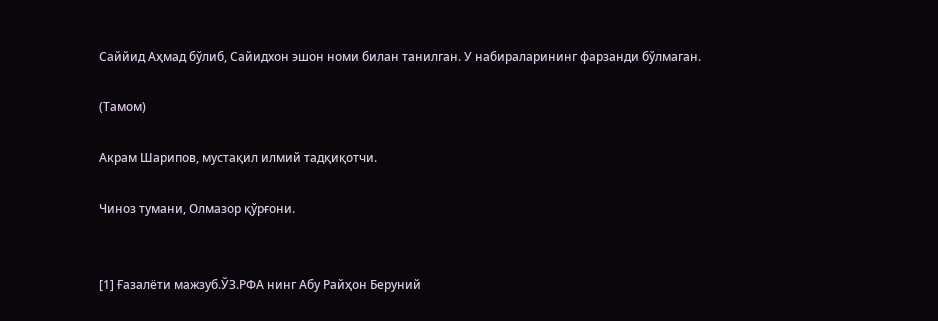Саййид Аҳмад бўлиб, Сайидхон эшон номи билан танилган. У набираларининг фарзанди бўлмаган.

(Тамом)

Акрам Шарипов, мустақил илмий тадқиқотчи.

Чиноз тумани, Олмазор қўрғони.


[1] Ғазалёти мажзуб.ЎЗ.РФА нинг Абу Райҳон Беруний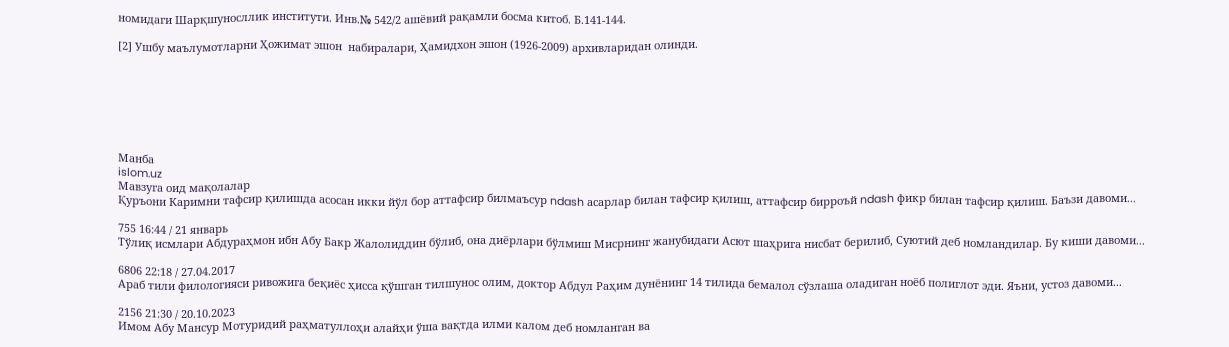номидаги Шарқшуносллик институти. Инв.№ 542/2 ашёвий рақамли босма китоб. Б.141-144.

[2] Ушбу маълумотларни Ҳожимат эшон  набиралари, Ҳамидхон эшон (1926-2009) архивларидан олинди.







Манба
islom.uz
Мавзуга оид мақолалар
Қуръони Каримни тафсир қилишда асосан икки йўл бор аттафсир билмаъсур ndash асарлар билан тафсир қилиш, аттафсир бирроъй ndash фикр билан тафсир қилиш. Баъзи давоми...

755 16:44 / 21 январь
Тўлиқ исмлари Абдураҳмон ибн Абу Бакр Жалолиддин бўлиб, она диёрлари бўлмиш Мисрнинг жанубидаги Асют шаҳрига нисбат берилиб, Суютий деб номландилар. Бу киши давоми...

6806 22:18 / 27.04.2017
Араб тили филологияси ривожига беқиёс ҳисса қўшган тилшунос олим, доктор Абдул Раҳим дунёнинг 14 тилида бемалол сўзлаша оладиган ноёб полиглот эди. Яъни, устоз давоми...

2156 21:30 / 20.10.2023
Имом Абу Мансур Мотуридий раҳматуллоҳи алайҳи ўша вақтда илми калом деб номланган ва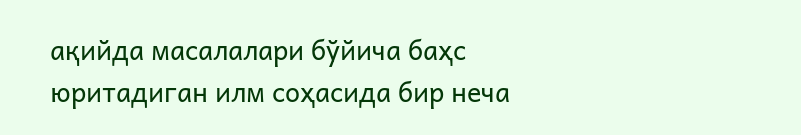ақийда масалалари бўйича баҳс юритадиган илм соҳасида бир неча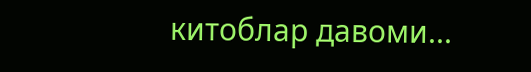китоблар давоми...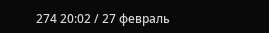274 20:02 / 27 февраль